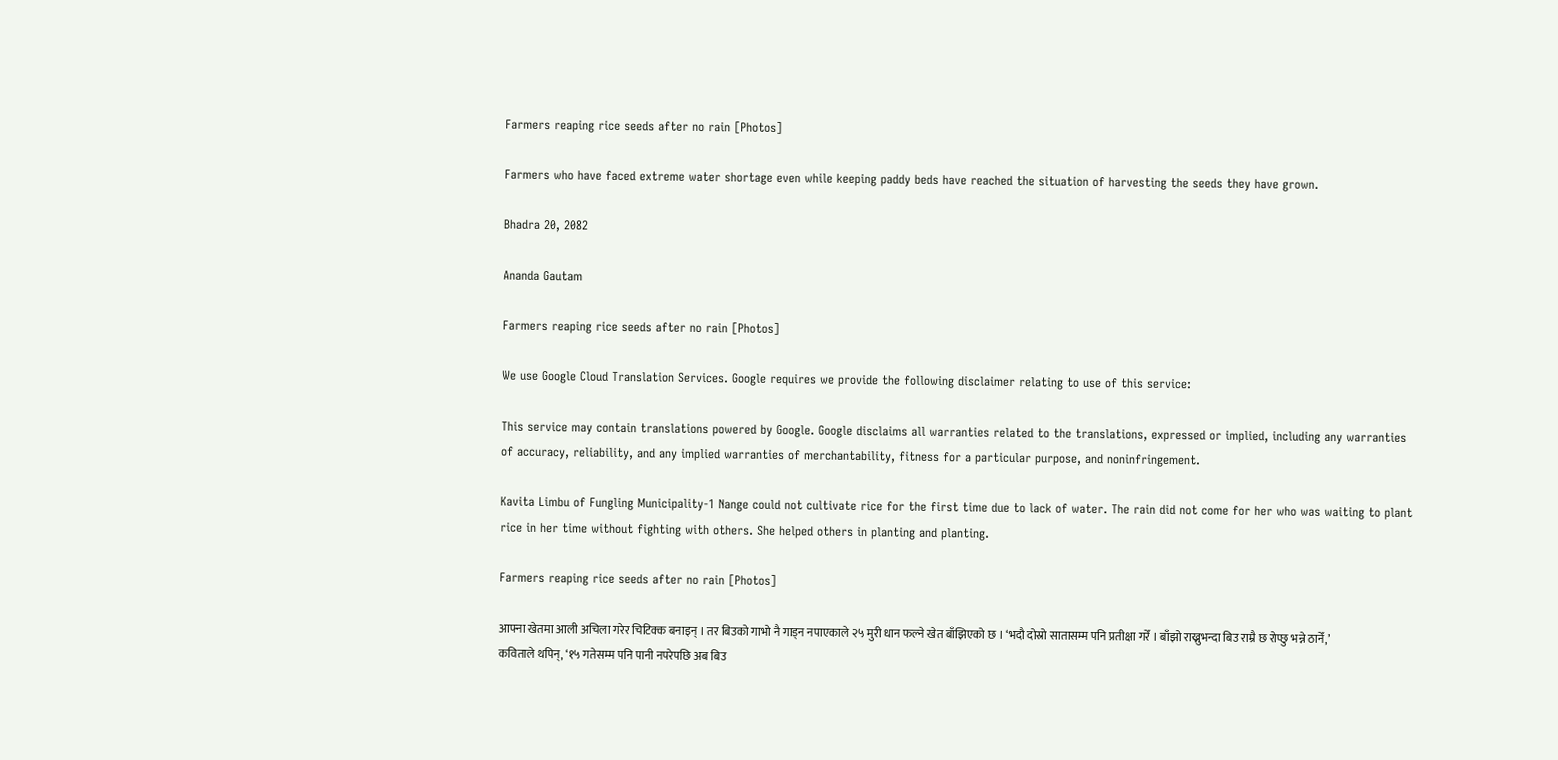Farmers reaping rice seeds after no rain [Photos]

Farmers who have faced extreme water shortage even while keeping paddy beds have reached the situation of harvesting the seeds they have grown.

Bhadra 20, 2082

Ananda Gautam

Farmers reaping rice seeds after no rain [Photos]

We use Google Cloud Translation Services. Google requires we provide the following disclaimer relating to use of this service:

This service may contain translations powered by Google. Google disclaims all warranties related to the translations, expressed or implied, including any warranties of accuracy, reliability, and any implied warranties of merchantability, fitness for a particular purpose, and noninfringement.

Kavita Limbu of Fungling Municipality-1 Nange could not cultivate rice for the first time due to lack of water. The rain did not come for her who was waiting to plant rice in her time without fighting with others. She helped others in planting and planting.

Farmers reaping rice seeds after no rain [Photos]

आफ्ना खेतमा आली अचिला गरेर चिटिक्क बनाइन् । तर बिउको गाभो नै गाड्न नपाएकाले २५ मुरी धान फल्ने खेत बाँझिएको छ । ‘भदौ दोस्रो सातासम्म पनि प्रतीक्षा गरेँ । बाँझो राख्नुभन्दा बिउ राम्रै छ रोप्छु भन्ने ठानेँ,’ कविताले थपिन्, ‘१५ गतेसम्म पनि पानी नपरेपछि अब बिउ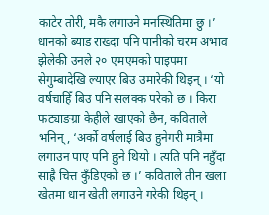काटेर तोरी, मकै लगाउने मनस्थितिमा छु ।’ धानको ब्याड राख्दा पनि पानीको चरम अभाव झेलेकी उनले २० एमएमको पाइपमा सेगुम्बादेखि ल्याएर बिउ उमारेकी थिइन् । ‘यो वर्षचाहिँ बिउ पनि सलक्क परेको छ । किरा फट्याङग्रा केहीले खाएको छैन, कविताले भनिन्, ‘अर्को वर्षलाई बिउ हुनेगरी मात्रैमा लगाउन पाए पनि हुने थियो । त्यति पनि नहुँदा साह्रै चित्त कुँडिएको छ ।’ कविताले तीन खला खेतमा धान खेती लगाउने गरेकी थिइन् ।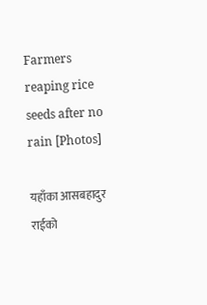Farmers reaping rice seeds after no rain [Photos]

यहाँका आसबहादुर राईको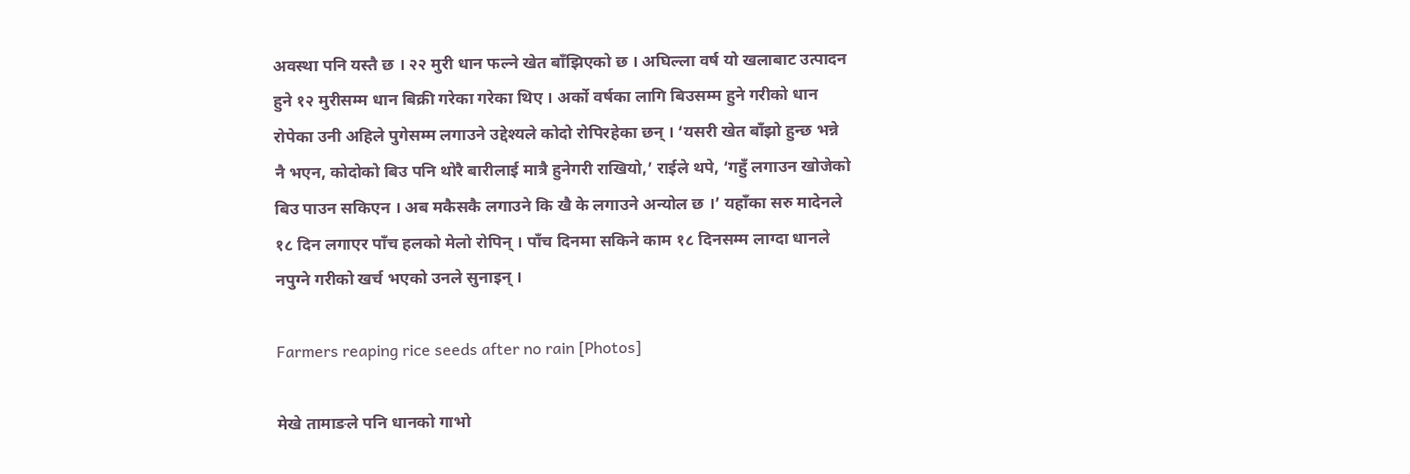अवस्था पनि यस्तै छ । २२ मुरी धान फल्ने खेत बाँझिएको छ । अघिल्ला वर्ष यो खलाबाट उत्पादन हुने १२ मुरीसम्म धान बिक्री गरेका गरेका थिए । अर्को वर्षका लागि बिउसम्म हुने गरीको धान रोपेका उनी अहिले पुगेसम्म लगाउने उद्देश्यले कोदो रोपिरहेका छन् । ‘यसरी खेत बाँझो हुन्छ भन्ने नै भएन, कोदोको बिउ पनि थोरै बारीलाई मात्रै हुनेगरी राखियो,’ राईले थपे, ‘गहुँ लगाउन खोजेको बिउ पाउन सकिएन । अब मकैसकै लगाउने कि खै के लगाउने अन्योल छ ।’ यहाँका सरु मादेनले १८ दिन लगाएर पाँच हलको मेलो रोपिन् । पाँच दिनमा सकिने काम १८ दिनसम्म लाग्दा धानले नपुग्ने गरीको खर्च भएको उनले सुनाइन् ।

Farmers reaping rice seeds after no rain [Photos]

मेखे तामाङले पनि धानको गाभो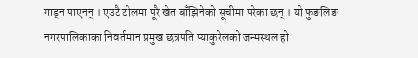गाड्न पाएनन् । एउटै टोलमा पूरै खेत बाँझिनेको सूचीमा परेका छन् । यो फुङलिङ नगरपालिकाका निवर्तमान प्रमुख छत्रपति प्याकुरेलको जन्मस्थल हो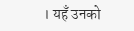। यहँ उनको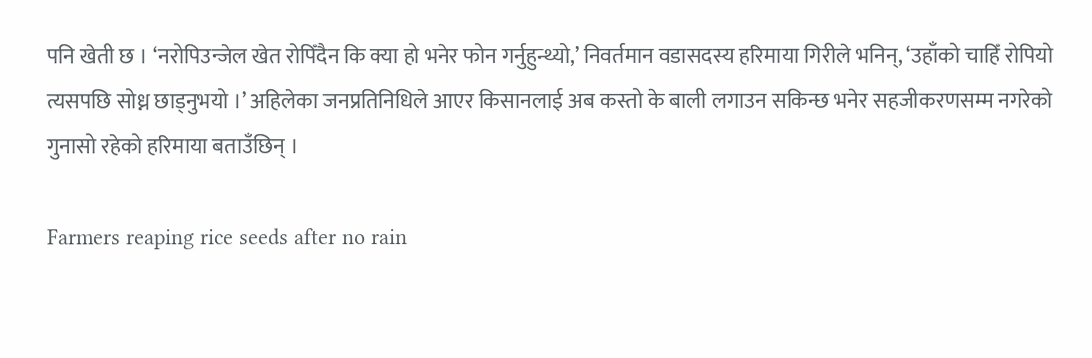पनि खेती छ । ‘नरोपिउन्जेल खेत रोपिँदैन कि क्या हो भनेर फोन गर्नुहुन्थ्यो,’ निवर्तमान वडासदस्य हरिमाया गिरीले भनिन्, ‘उहाँको चाहिँ रोपियो त्यसपछि सोध्न छाड्नुभयो ।’ अहिलेका जनप्रतिनिधिले आएर किसानलाई अब कस्तो के बाली लगाउन सकिन्छ भनेर सहजीकरणसम्म नगरेको गुनासो रहेको हरिमाया बताउँछिन् ।

Farmers reaping rice seeds after no rain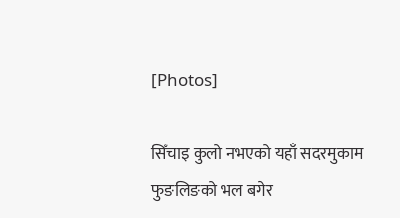[Photos]

सिँचाइ कुलो नभएको यहाँ सदरमुकाम फुङलिङको भल बगेर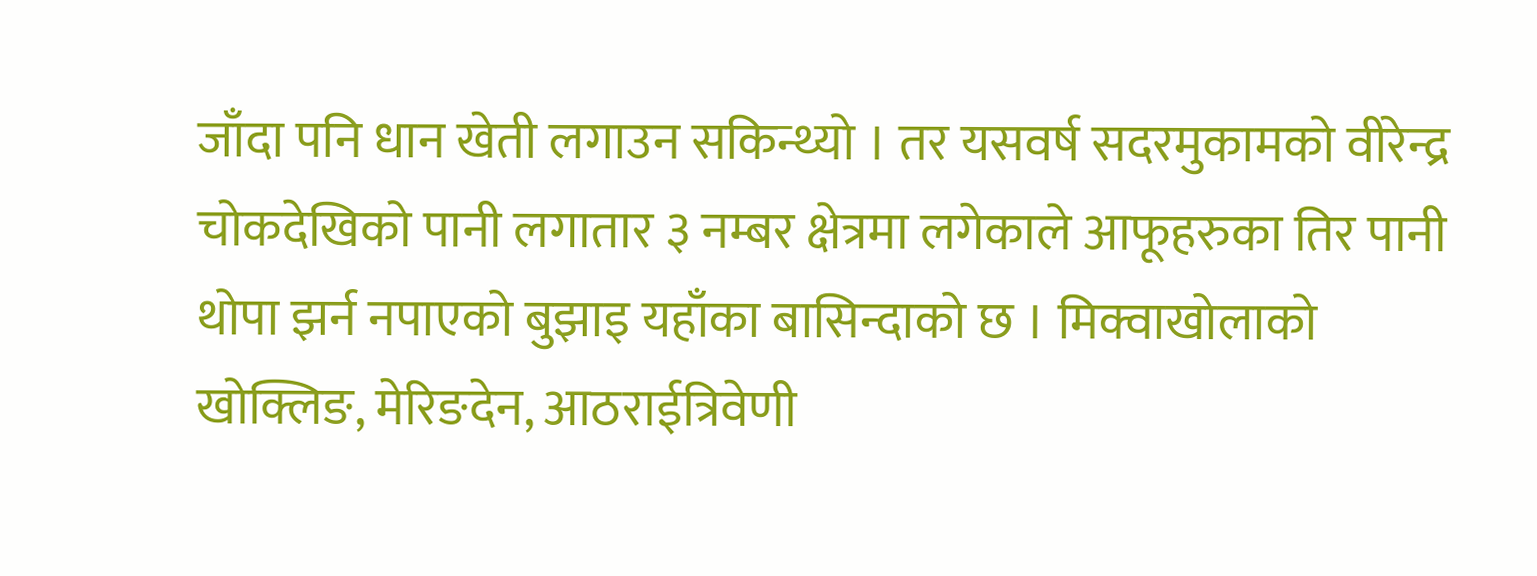जाँदा पनि धान खेती लगाउन सकिन्थ्यो । तर यसवर्ष सदरमुकामको वीरेन्द्र चोकदेखिको पानी लगातार ३ नम्बर क्षेत्रमा लगेकाले आफूहरुका तिर पानी थोपा झर्न नपाएको बुझाइ यहाँका बासिन्दाको छ । मिक्वाखोलाको खोक्लिङ, मेरिङदेन, आठराईत्रिवेणी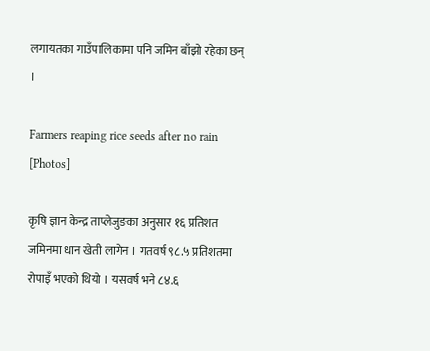लगायतका गाउँपालिकामा पनि जमिन बाँझो रहेका छन् ।

Farmers reaping rice seeds after no rain [Photos]

कृषि ज्ञान केन्द्र ताप्लेजुङका अनुसार १६ प्रतिशत जमिनमा धान खेती लागेन । गतवर्ष ९८.५ प्रतिशतमा रोपाइँ भएको थियो । यसवर्ष भने ८४.६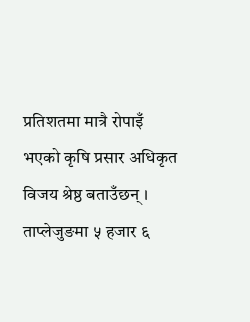प्रतिशतमा मात्रै रोपाइँ भएको कृषि प्रसार अधिकृत विजय श्रेष्ठ बताउँछन् । ताप्लेजुङमा ५ हजार ६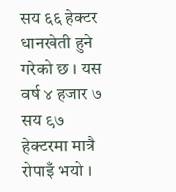सय ६६ हेक्टर धानखेती हुने गरेको छ । यस वर्ष ४ हजार ७ सय ९७ हेक्टरमा मात्रै रोपाइँ भयो ।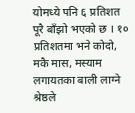योमध्ये पनि ६ प्रतिशत पूरै बाँझो भएको छ । १० प्रतिशतमा भने कोदो, मकै मास, मस्याम लगायतका बाली लाग्ने श्रेष्ठले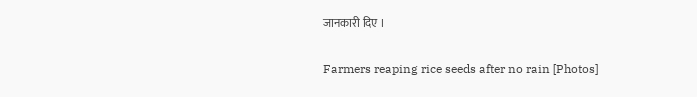जानकारी दिए ।

Farmers reaping rice seeds after no rain [Photos]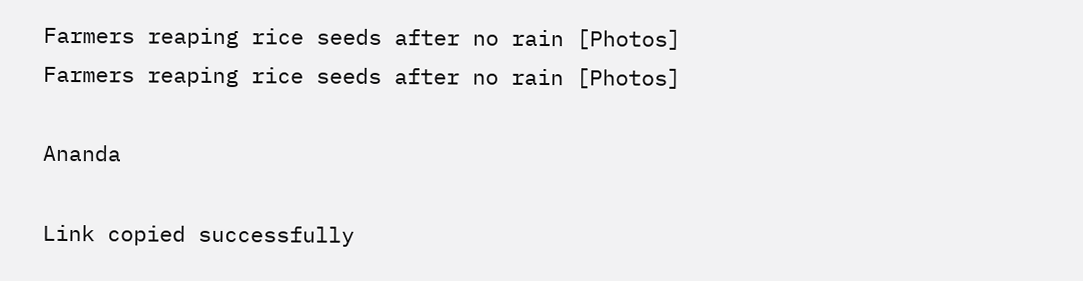Farmers reaping rice seeds after no rain [Photos]
Farmers reaping rice seeds after no rain [Photos]

Ananda

Link copied successfully